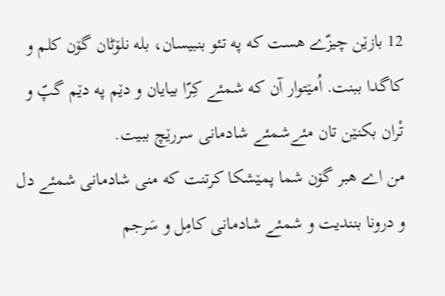12 بازێن چیزّے هست که په تئو بنبیسان، بله نلۆٹان گۆن کلم و کاگدا ببنت. اُمێتوار آن که شمئے کِرّا بیایان و دێم په دێم گپّ و تْران بکنێن تان مئےشمئے شادمانی سررێچ ببیت.
من اے هبر گۆن شما پمێشکا کرتنت که منی شادمانی شمئے دل و درونا بنندیت و شمئے شادمانی کامِل و سَرجم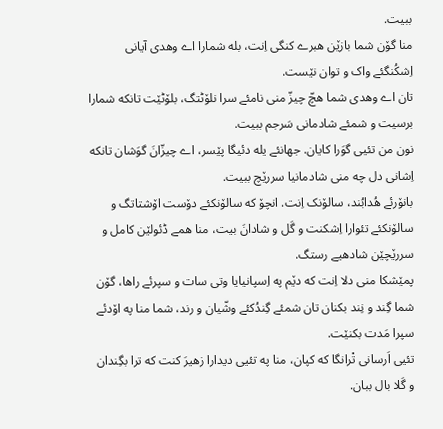ببیت.
منا گۆن شما بازێن هبرے کنگی اِنت، بله شمارا اے وهدی آیانی اِشکُنگئے واک و توان نێست.
تان اے وهدی شما هچّ چیزّ منی نامئے سرا نلۆٹتگ، بلۆٹێت تانکه شمارا برسیت و شمئے شادمانی سَرجم ببیت.
نون من تئیی گوَرا کایان. جهانئے یله دئیگا پێسر، اے چیزّانَ گوَشان تانکه اِشانی دل چه منی شادمانیا سررێچ ببیت.
بانۆرئے هُدابُند، سالۆنک اِنت. انچۆ که سالۆنکئے دۆست اۆشتاتگ و سالۆنکئے تئوارا اِشکنت و گَل و شادانَ بیت، منا همے ڈئولێن کامل و سررێچێن شادهیے رستگ.
پمێشکا منی دلا اِنت که دێم په اِسپانیایا وتی سات و سپرئے راها، گۆن شما گِند و نِند بکنان تان شمئے گِندُکئے وشّیان و رند، شما منا په اۆدئے سپرا مَدت بکنێت.
تئیی اَرسانی تْرانگا که کپان، منا په تئیی دیدارا زهیرَ کنت که ترا بگِندان و گَلا بال ببان.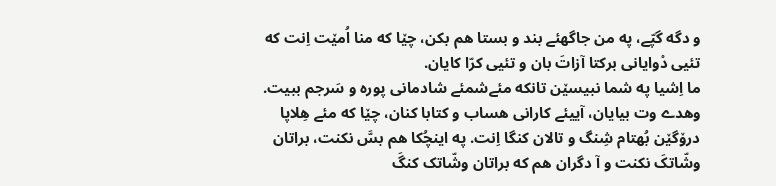و دگه گپّے، په من جاگهئے بند و بستا هم بکن، چێا که منا اُمێت اِنت که تئیی دْوایانی برکتا آزاتَ بان و تئیی کرّا کایان.
ما اِشیا په شما نبیسێن تانکه مئےشمئے شادمانی پوره و سَرجم ببیت.
وهدے وت بیایان، آییئے کارانی هساب و کتابا کنان، چێا که مئے هِلاپا درۆگێن بُهتام شِنگ و تالان کنگا اِنت. په اینچُکا هم بسَّ نکنت، براتان وشّاتکَ نکنت و آ دگران هم که براتان وشّاتک کنگَ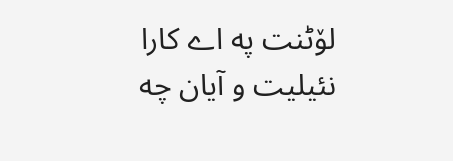لۆٹنت په اے کارا نئیلیت و آیان چه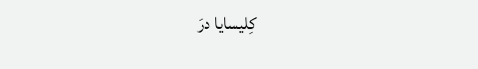کِلیسایا درَ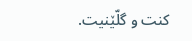کنت و گلّێنیت.